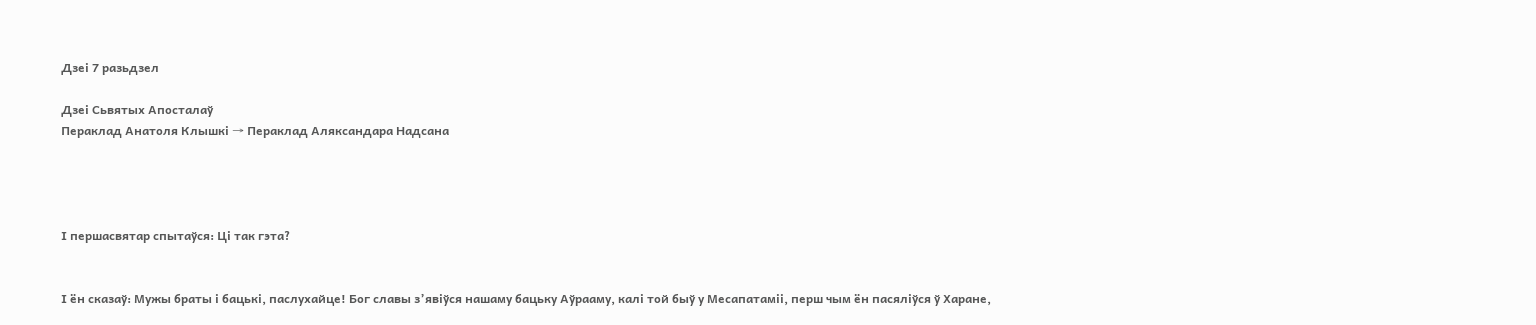Дзеі 7 разьдзел

Дзеі Сьвятых Апосталаў
Пераклад Анатоля Клышкi → Пераклад Аляксандара Надсана




І першасвятар спытаўся: Ці так гэта?


І ён сказаў: Мужы браты і бацькі, паслухайце! Бог славы з’явіўся нашаму бацьку Аўрааму, калі той быў у Месапатаміі, перш чым ён пасяліўся ў Харане,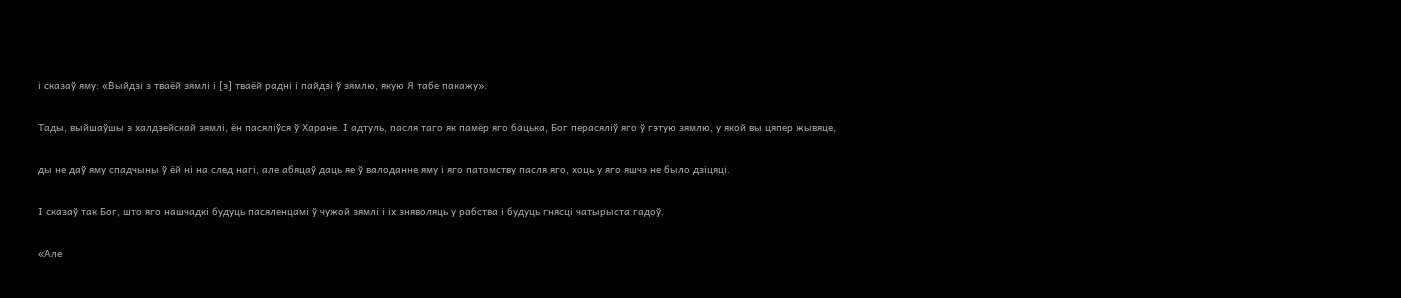і сказаў яму: «Выйдзі з тваёй зямлі і [з] тваёй радні і пайдзі ў зямлю, якую Я табе пакажу».


Тады, выйшаўшы з халдзейскай зямлі, ён пасяліўся ў Харане. І адтуль, пасля таго як памёр яго бацька, Бог перасяліў яго ў гэтую зямлю, у якой вы цяпер жывяце,


ды не даў яму спадчыны ў ёй ні на след нагі, але абяцаў даць яе ў валоданне яму і яго патомству пасля яго, хоць у яго яшчэ не было дзіцяці.


І сказаў так Бог, што яго нашчадкі будуць пасяленцамі ў чужой зямлі і іх зняволяць у рабства і будуць гнясці чатырыста гадоў.


«Але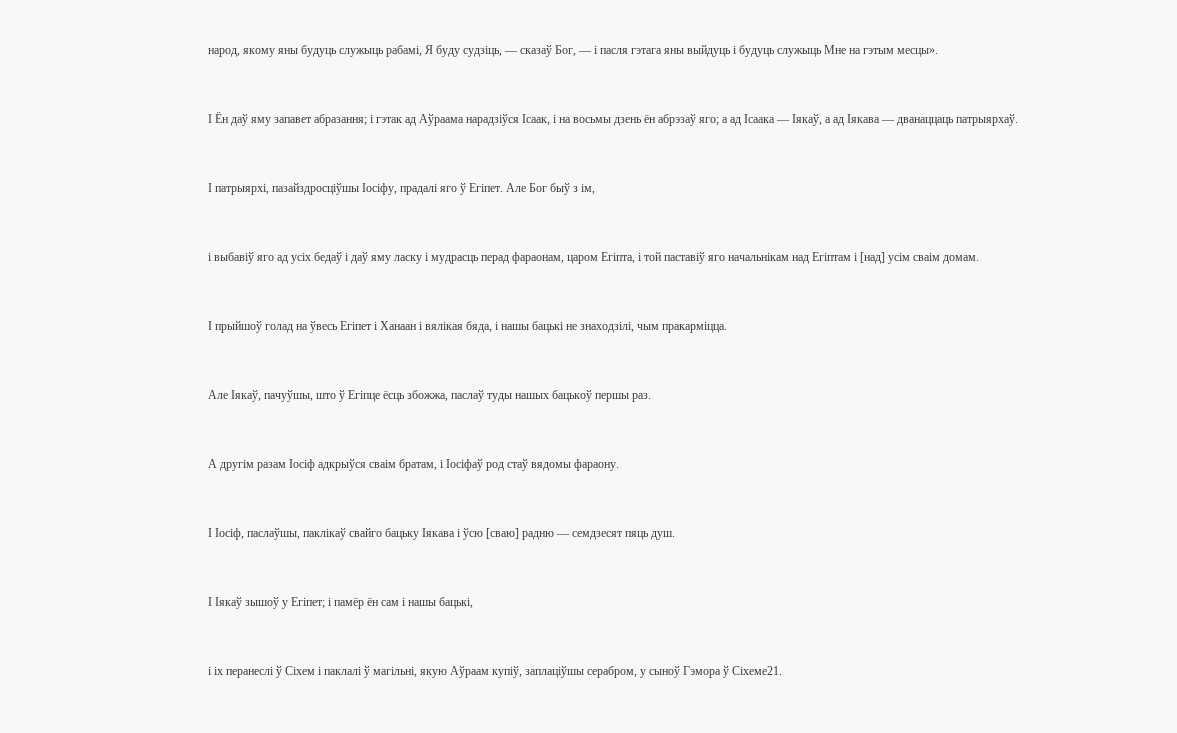народ, якому яны будуць служыць рабамі, Я буду судзіць, — сказаў Бог, — і пасля гэтага яны выйдуць і будуць служыць Мне на гэтым месцы».


І Ён даў яму запавет абразання; і гэтак ад Аўраама нарадзіўся Ісаак, і на восьмы дзень ён абрэзаў яго; а ад Ісаака — Іякаў, а ад Іякава — дванаццаць патрыярхаў.


І патрыярхі, пазайздросціўшы Іосіфу, прадалі яго ў Егіпет. Але Бог быў з ім,


і выбавіў яго ад усіх бедаў і даў яму ласку і мудрасць перад фараонам, царом Егіпта, і той паставіў яго начальнікам над Егіптам і [над] усім сваім домам.


І прыйшоў голад на ўвесь Егіпет і Ханаан і вялікая бяда, і нашы бацькі не знаходзілі, чым пракарміцца.


Але Іякаў, пачуўшы, што ў Егіпце ёсць збожжа, паслаў туды нашых бацькоў першы раз.


А другім разам Іосіф адкрыўся сваім братам, і Іосіфаў род стаў вядомы фараону.


І Іосіф, паслаўшы, паклікаў свайго бацьку Іякава і ўсю [сваю] радню — семдзесят пяць душ.


І Іякаў зышоў у Егіпет; і памёр ён сам і нашы бацькі,


і іх перанеслі ў Сіхем і паклалі ў магільні, якую Аўраам купіў, заплаціўшы серабром, у сыноў Гэмора ў Сіхеме21.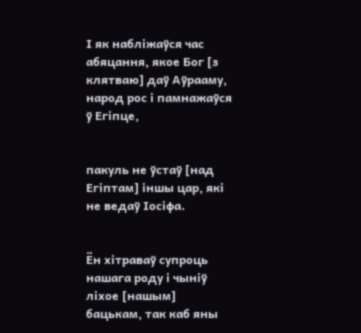І як набліжаўся час абяцання, якое Бог [з клятваю] даў Аўрааму, народ рос і памнажаўся ў Егіпце,


пакуль не ўстаў [над Егіптам] іншы цар, які не ведаў Іосіфа.


Ён хітраваў супроць нашага роду і чыніў ліхое [нашым] бацькам, так каб яны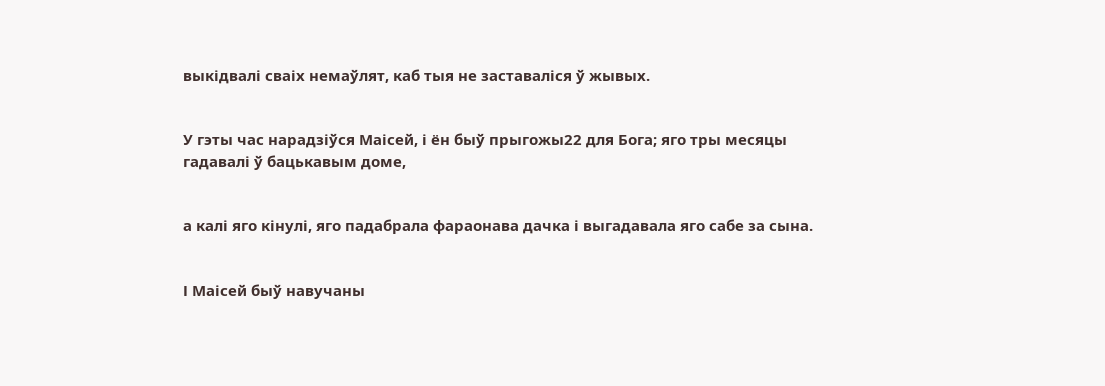выкідвалі сваіх немаўлят, каб тыя не заставаліся ў жывых.


У гэты час нарадзіўся Маісей, і ён быў прыгожы22 для Бога; яго тры месяцы гадавалі ў бацькавым доме,


а калі яго кінулі, яго падабрала фараонава дачка і выгадавала яго сабе за сына.


І Маісей быў навучаны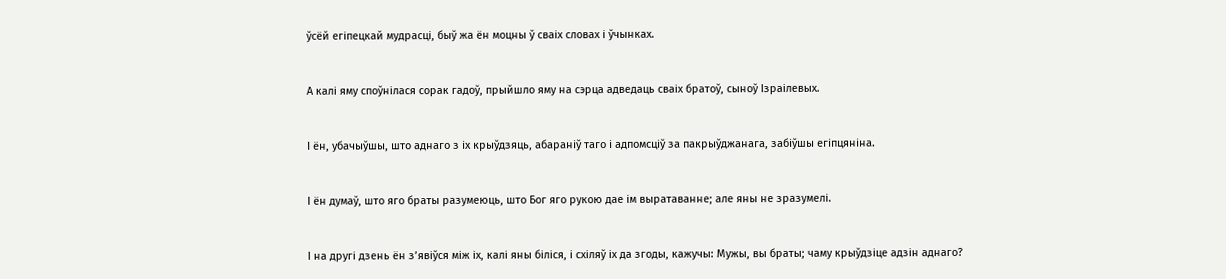ўсёй егіпецкай мудрасці, быў жа ён моцны ў сваіх словах і ўчынках.


А калі яму споўнілася сорак гадоў, прыйшло яму на сэрца адведаць сваіх братоў, сыноў Ізраілевых.


І ён, убачыўшы, што аднаго з іх крыўдзяць, абараніў таго і адпомсціў за пакрыўджанага, забіўшы егіпцяніна.


І ён думаў, што яго браты разумеюць, што Бог яго рукою дае ім выратаванне; але яны не зразумелі.


І на другі дзень ён з’явіўся між іх, калі яны біліся, і схіляў іх да згоды, кажучы: Мужы, вы браты; чаму крыўдзіце адзін аднаго?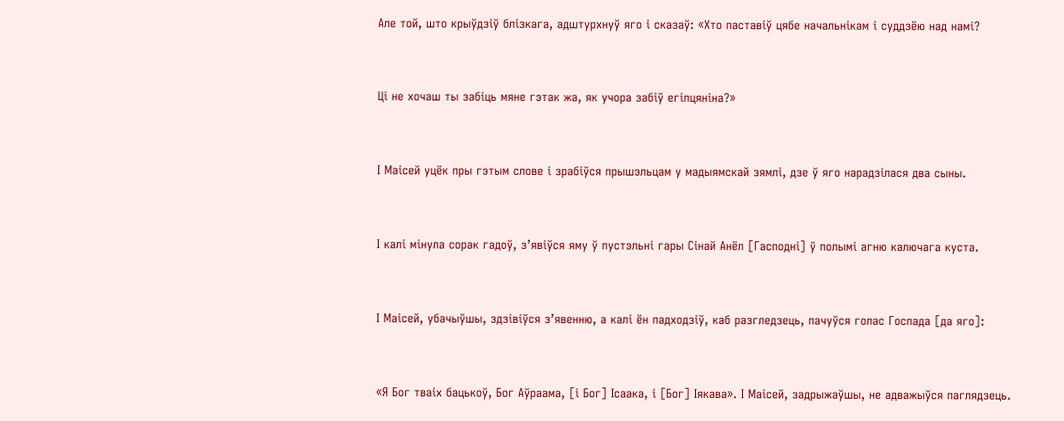Але той, што крыўдзіў блізкага, адштурхнуў яго і сказаў: «Хто паставіў цябе начальнікам і суддзёю над намі?


Ці не хочаш ты забіць мяне гэтак жа, як учора забіў егіпцяніна?»


І Маісей уцёк пры гэтым слове і зрабіўся прышэльцам у мадыямскай зямлі, дзе ў яго нарадзілася два сыны.


І калі мінула сорак гадоў, з’явіўся яму ў пустэльні гары Сінай Анёл [Гасподні] ў полымі агню калючага куста.


І Маісей, убачыўшы, здзівіўся з’явенню, а калі ён падходзіў, каб разгледзець, пачуўся голас Госпада [да яго]:


«Я Бог тваіх бацькоў, Бог Аўраама, [і Бог] Ісаака, і [Бог] Іякава». І Маісей, задрыжаўшы, не адважыўся паглядзець.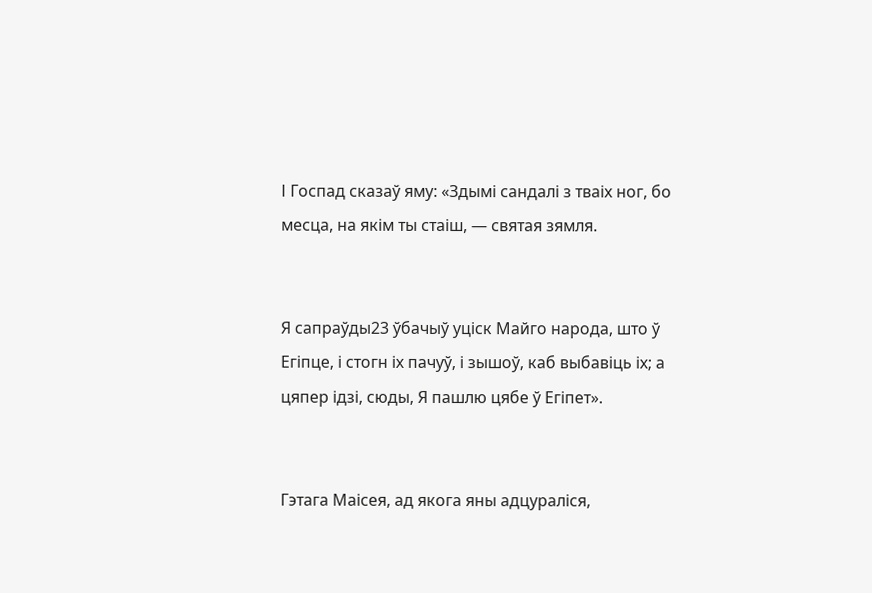І Госпад сказаў яму: «Здымі сандалі з тваіх ног, бо месца, на якім ты стаіш, — святая зямля.


Я сапраўды23 ўбачыў уціск Майго народа, што ў Егіпце, і стогн іх пачуў, і зышоў, каб выбавіць іх; а цяпер ідзі, сюды, Я пашлю цябе ў Егіпет».


Гэтага Маісея, ад якога яны адцураліся,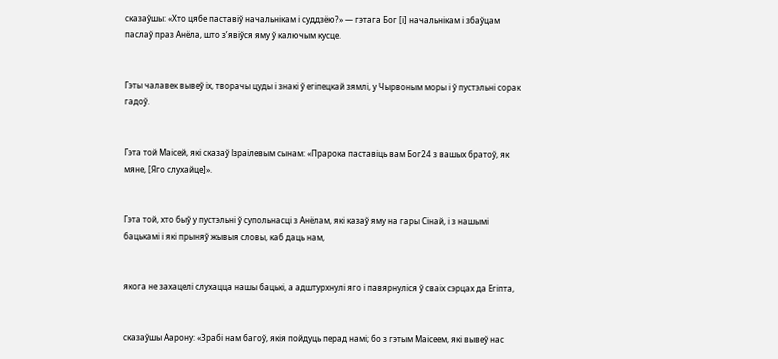сказаўшы: «Хто цябе паставіў начальнікам і суддзёю?» — гэтага Бог [і] начальнікам і збаўцам паслаў праз Анёла, што з’явіўся яму ў калючым кусце.


Гэты чалавек вывеў іх, творачы цуды і знакі ў егіпецкай зямлі, у Чырвоным моры і ў пустэльні сорак гадоў.


Гэта той Маісей, які сказаў Ізраілевым сынам: «Прарока паставіць вам Бог24 з вашых братоў, як мяне, [Яго слухайце]».


Гэта той, хто быў у пустэльні ў супольнасці з Анёлам, які казаў яму на гары Сінай, і з нашымі бацькамі і які прыняў жывыя словы, каб даць нам,


якога не захацелі слухацца нашы бацькі, а адштурхнулі яго і павярнуліся ў сваіх сэрцах да Егіпта,


сказаўшы Аарону: «Зрабі нам багоў, якія пойдуць перад намі; бо з гэтым Маісеем, які вывеў нас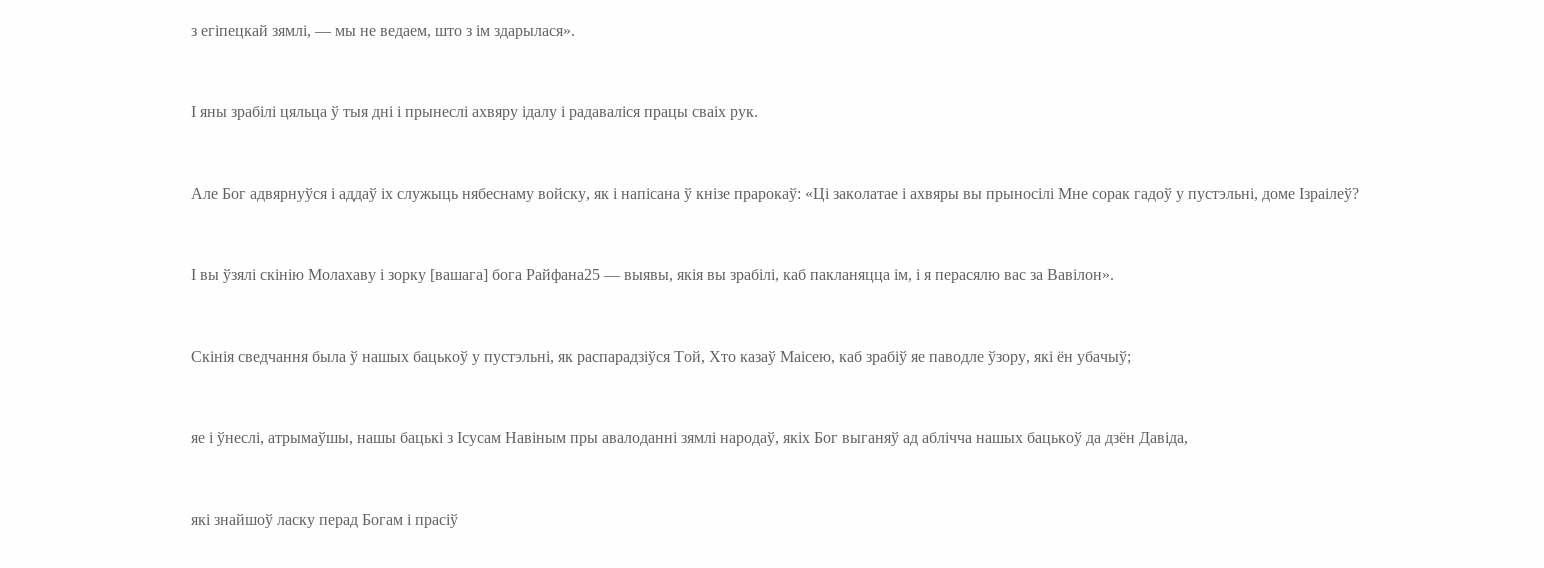з егіпецкай зямлі, — мы не ведаем, што з ім здарылася».


І яны зрабілі цяльца ў тыя дні і прынеслі ахвяру ідалу і радаваліся працы сваіх рук.


Але Бог адвярнуўся і аддаў іх служыць нябеснаму войску, як і напісана ў кнізе прарокаў: «Ці заколатае і ахвяры вы прыносілі Мне сорак гадоў у пустэльні, доме Ізраілеў?


І вы ўзялі скінію Молахаву і зорку [вашага] бога Райфана25 — выявы, якія вы зрабілі, каб пакланяцца ім, і я перасялю вас за Вавілон».


Скінія сведчання была ў нашых бацькоў у пустэльні, як распарадзіўся Той, Хто казаў Маісею, каб зрабіў яе паводле ўзору, які ён убачыў;


яе і ўнеслі, атрымаўшы, нашы бацькі з Ісусам Навіным пры авалоданні зямлі народаў, якіх Бог выганяў ад аблічча нашых бацькоў да дзён Давіда,


які знайшоў ласку перад Богам і прасіў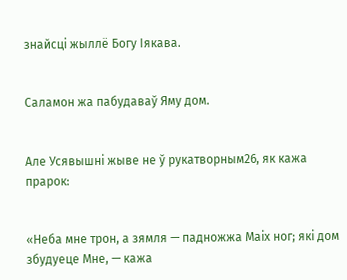знайсці жыллё Богу Іякава.


Саламон жа пабудаваў Яму дом.


Але Усявышні жыве не ў рукатворным26, як кажа прарок:


«Неба мне трон, а зямля — падножжа Маіх ног; які дом збудуеце Мне, — кажа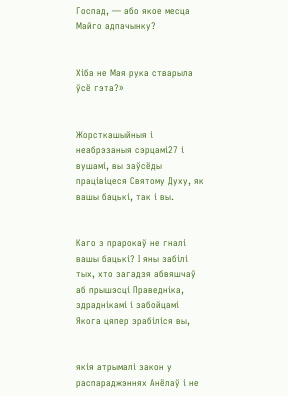Госпад, — або якое месца Майго адпачынку?


Хіба не Мая рука стварыла ўсё гэта?»


Жорсткашыйныя і неабрэзаныя сэрцамі27 і вушамі, вы заўсёды працівіцеся Святому Духу, як вашы бацькі, так і вы.


Каго з прарокаў не гналі вашы бацькі? І яны забілі тых, хто загадзя абвяшчаў аб прышэсці Праведніка, здраднікамі і забойцамі Якога цяпер зрабіліся вы,


якія атрымалі закон у распараджэннях Анёлаў і не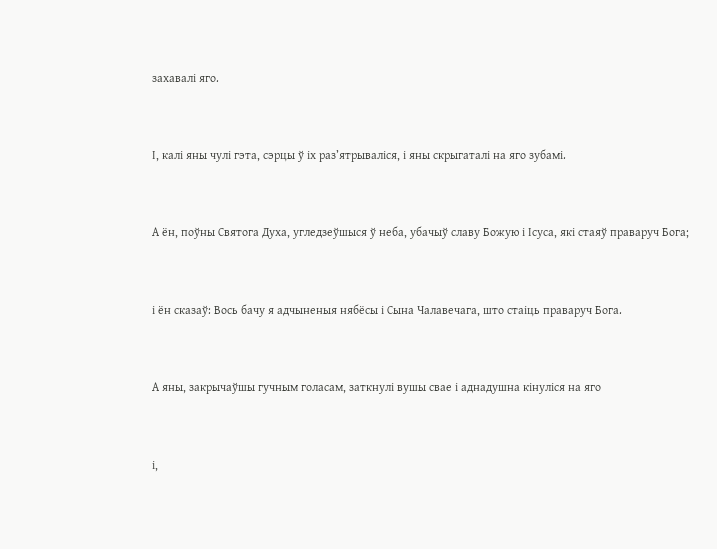захавалі яго.


І, калі яны чулі гэта, сэрцы ў іх раз’ятрываліся, і яны скрыгаталі на яго зубамі.


А ён, поўны Святога Духа, угледзеўшыся ў неба, убачыў славу Божую і Ісуса, які стаяў праваруч Бога;


і ён сказаў: Вось бачу я адчыненыя нябёсы і Сына Чалавечага, што стаіць праваруч Бога.


А яны, закрычаўшы гучным голасам, заткнулі вушы свае і аднадушна кінуліся на яго


і,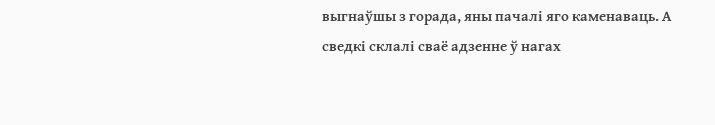выгнаўшы з горада, яны пачалі яго каменаваць. А сведкі склалі сваё адзенне ў нагах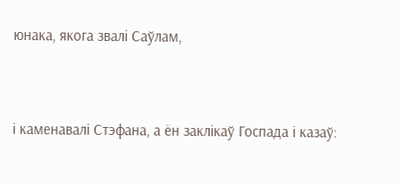юнака, якога звалі Саўлам,


і каменавалі Стэфана, а ён заклікаў Госпада і казаў: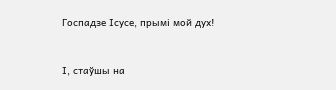Госпадзе Ісусе, прымі мой дух!


І, стаўшы на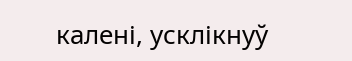калені, усклікнуў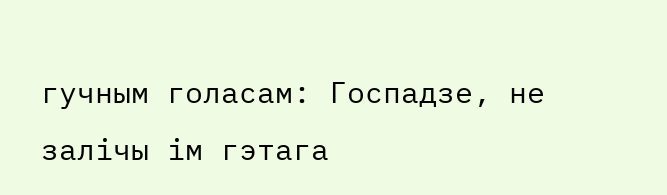гучным голасам: Госпадзе, не залічы ім гэтага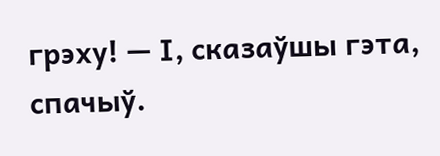грэху! — І, сказаўшы гэта, спачыў.